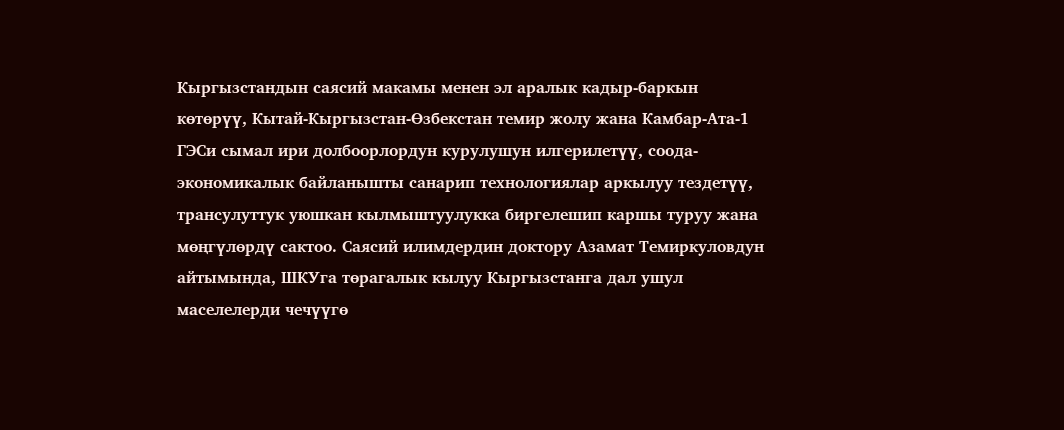Кыргызстандын саясий макамы менен эл аралык кадыр-баркын көтөрүү, Кытай-Кыргызстан-Өзбекстан темир жолу жана Камбар-Ата-1 ГЭСи сымал ири долбоорлордун курулушун илгерилетүү, соода-экономикалык байланышты санарип технологиялар аркылуу тездетүү, трансулуттук уюшкан кылмыштуулукка биргелешип каршы туруу жана мөңгүлөрдү сактоо. Саясий илимдердин доктору Азамат Темиркуловдун айтымында, ШКУга төрагалык кылуу Кыргызстанга дал ушул маселелерди чечүүгө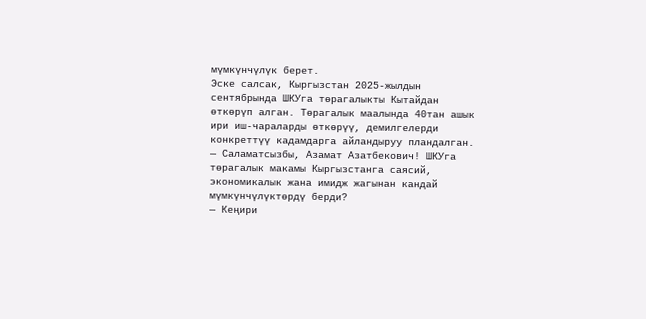мүмкүнчүлүк берет.
Эске салсак, Кыргызстан 2025-жылдын сентябрында ШКУга төрагалыкты Кытайдан өткөрүп алган. Төрагалык маалында 40тан ашык ири иш-чараларды өткөрүү, демилгелерди конкреттүү кадамдарга айландыруу пландалган.
— Саламатсызбы, Азамат Азатбекович! ШКУга төрагалык макамы Кыргызстанга саясий, экономикалык жана имидж жагынан кандай мүмкүнчүлүктөрдү берди?
— Кеңири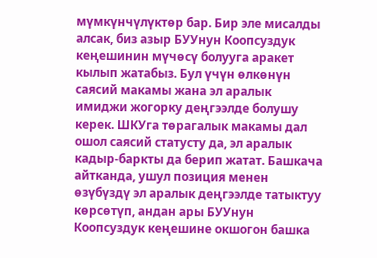мүмкүнчүлүктөр бар. Бир эле мисалды алсак, биз азыр БУУнун Коопсуздук кеңешинин мүчөсү болууга аракет кылып жатабыз. Бул үчүн өлкөнүн саясий макамы жана эл аралык имиджи жогорку деңгээлде болушу керек. ШКУга төрагалык макамы дал ошол саясий статусту да, эл аралык кадыр-баркты да берип жатат. Башкача айтканда, ушул позиция менен өзүбүздү эл аралык деңгээлде татыктуу көрсөтүп, андан ары БУУнун Коопсуздук кеңешине окшогон башка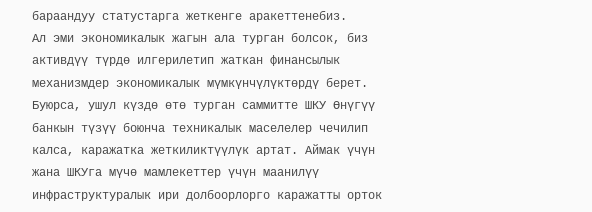бараандуу статустарга жеткенге аракеттенебиз.
Ал эми экономикалык жагын ала турган болсок, биз активдүү түрдө илгерилетип жаткан финансылык механизмдер экономикалык мүмкүнчүлүктөрдү берет. Буюрса, ушул күздө өтө турган саммитте ШКУ Өнүгүү банкын түзүү боюнча техникалык маселелер чечилип калса, каражатка жеткиликтүүлүк артат. Аймак үчүн жана ШКУга мүчө мамлекеттер үчүн маанилүү инфраструктуралык ири долбоорлорго каражатты орток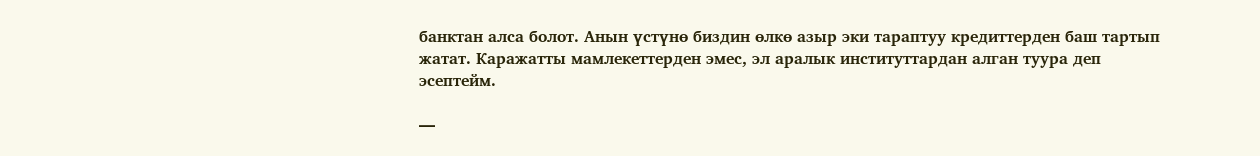банктан алса болот. Анын үстүнө биздин өлкө азыр эки тараптуу кредиттерден баш тартып жатат. Каражатты мамлекеттерден эмес, эл аралык институттардан алган туура деп эсептейм.

—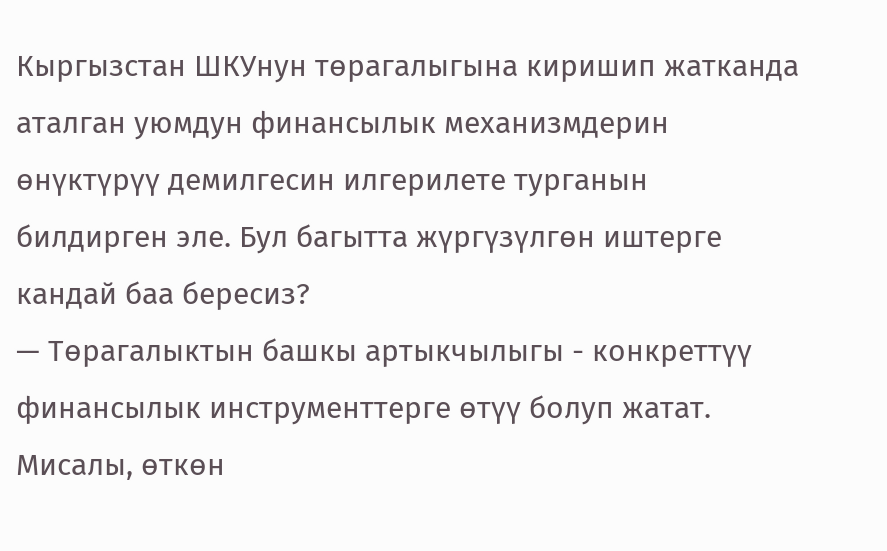Кыргызстан ШКУнун төрагалыгына киришип жатканда аталган уюмдун финансылык механизмдерин өнүктүрүү демилгесин илгерилете турганын билдирген эле. Бул багытта жүргүзүлгөн иштерге кандай баа бересиз?
— Төрагалыктын башкы артыкчылыгы - конкреттүү финансылык инструменттерге өтүү болуп жатат. Мисалы, өткөн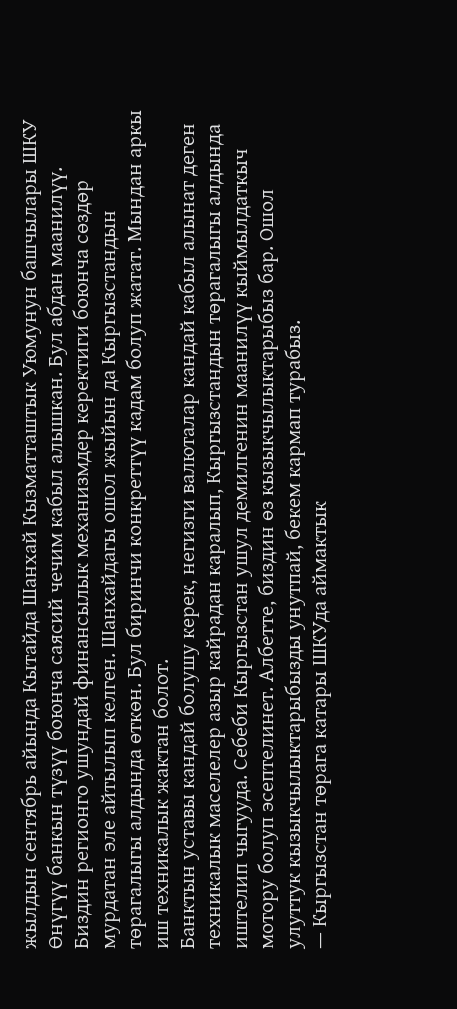жылдын сентябрь айында Кытайда Шанхай Кызматташтык Уюмунун башчылары ШКУ Өнүгүү банкын түзүү боюнча саясий чечим кабыл алышкан. Бул абдан маанилүү. Биздин регионго ушундай финансылык механизмдер керектиги боюнча сөздөр мурдатан эле айтылып келген. Шанхайдагы ошол жыйын да Кыргызстандын төрагалыгы алдында өткөн. Бул биринчи конкреттүү кадам болуп жатат. Мындан аркы иш техникалык жактан болот.
Банктын уставы кандай болушу керек, негизги валюталар кандай кабыл алынат деген техникалык маселелер азыр кайрадан каралып, Кыргызстандын төрагалыгы алдында иштелип чыгууда. Себеби Кыргызстан ушул демилгенин маанилүү кыймылдаткыч мотору болуп эсептелинет. Албетте, биздин өз кызыкчылыктарыбыз бар. Ошол улуттук кызыкчылыктарыбызды унутпай, бекем кармап турабыз.
— Кыргызстан төрага катары ШКУда аймактык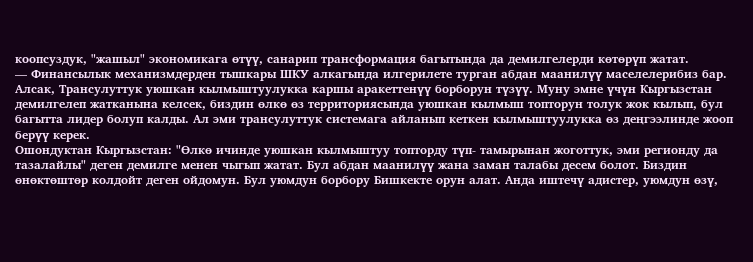коопсуздук, "жашыл" экономикага өтүү, санарип трансформация багытында да демилгелерди көтөрүп жатат.
— Финансылык механизмдерден тышкары ШКУ алкагында илгерилете турган абдан маанилүү маселелерибиз бар. Алсак, Трансулуттук уюшкан кылмыштуулукка каршы аракеттенүү борборун түзүү. Муну эмне үчүн Кыргызстан демилгелеп жатканына келсек, биздин өлкө өз территориясында уюшкан кылмыш топторун толук жок кылып, бул багытта лидер болуп калды. Ал эми трансулуттук системага айланып кеткен кылмыштуулукка өз деңгээлинде жооп берүү керек.
Ошондуктан Кыргызстан: "Өлкө ичинде уюшкан кылмыштуу топторду түп- тамырынан жоготтук, эми регионду да тазалайлы" деген демилге менен чыгып жатат. Бул абдан маанилүү жана заман талабы десем болот. Биздин өнөктөштөр колдойт деген ойдомун. Бул уюмдун борбору Бишкекте орун алат. Анда иштечү адистер, уюмдун өзү,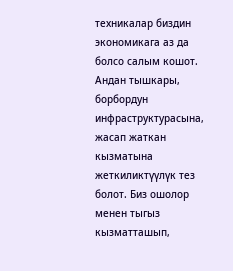техникалар биздин экономикага аз да болсо салым кошот. Андан тышкары, борбордун инфраструктурасына, жасап жаткан кызматына жеткиликтүүлүк тез болот. Биз ошолор менен тыгыз кызматташып,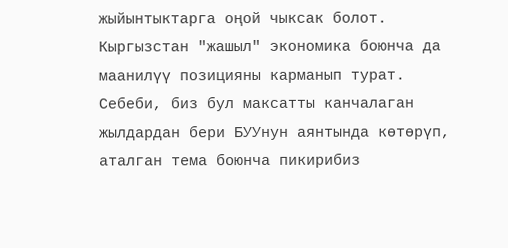жыйынтыктарга оңой чыксак болот.
Кыргызстан "жашыл" экономика боюнча да маанилүү позицияны карманып турат. Себеби, биз бул максатты канчалаган жылдардан бери БУУнун аянтында көтөрүп, аталган тема боюнча пикирибиз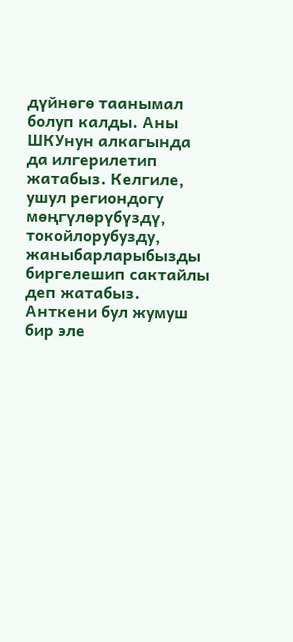дүйнөгө таанымал болуп калды. Аны ШКУнун алкагында да илгерилетип жатабыз. Келгиле, ушул региондогу мөңгүлөрүбүздү, токойлорубузду, жаныбарларыбызды биргелешип сактайлы деп жатабыз. Анткени бул жумуш бир эле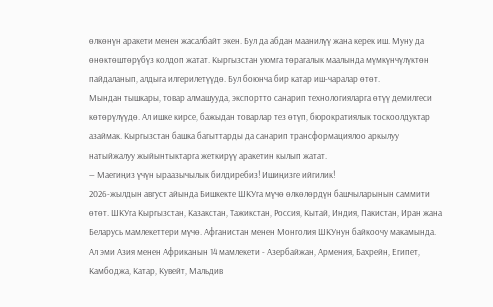өлкөнүн аракети менен жасалбайт экен. Бул да абдан маанилүү жана керек иш. Муну да өнөктөштөрүбүз колдоп жатат. Кыргызстан уюмга төрагалык маалында мүмкүнчүлүктөн пайдаланып, алдыга илгерилетүүдө. Бул боюнча бир катар иш-чаралар өтөт.
Мындан тышкары, товар алмашууда, экспортто санарип технологияларга өтүү демилгеси көтөрүлүүдө. Ал ишке кирсе, бажыдан товарлар тез өтүп, бюрократиялык тоскоолдуктар азаймак. Кыргызстан башка багыттарды да санарип трансформациялоо аркылуу натыйжалуу жыйынтыктарга жеткирүү аракетин кылып жатат.
— Маегиңиз үчүн ыраазычылык билдиребиз! Ишиңизге ийгилик!
2026-жылдын август айында Бишкекте ШКУга мүчө өлкөлөрдүн башчыларынын саммити өтөт. ШКУга Кыргызстан, Казакстан, Тажикстан, Россия, Кытай, Индия, Пакистан, Иран жана Беларусь мамлекеттери мүчө. Афганистан менен Монголия ШКУнун байкоочу макамында. Ал эми Азия менен Африканын 14 мамлекети - Азербайжан, Армения, Бахрейн, Египет, Камбоджа, Катар, Кувейт, Мальдив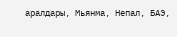аралдары, Мьянма, Непал, БАЭ,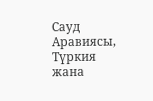Сауд Аравиясы, Түркия жана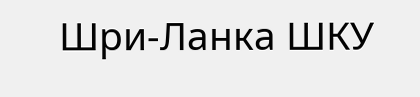Шри-Ланка ШКУ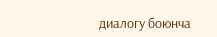диалогу боюнча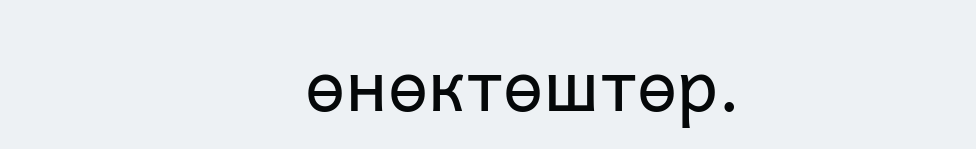өнөктөштөр.